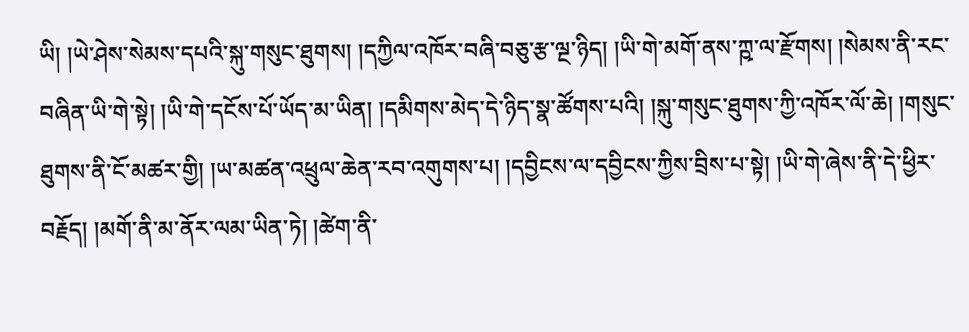ཡི། །ཡེ་ཤེས་སེམས་དཔའི་སྐུ་གསུང་ཐུགས། །དཀྱིལ་འཁོར་བཞི་བཅུ་རྩ་ལྔ་ཉིད། །ཡི་གེ་མགོ་ནས་ཀྵ་ལ་རྫོགས། །སེམས་ནི་རང་བཞིན་ཡི་གེ་སྟེ། །ཡི་གེ་དངོས་པོ་ཡོད་མ་ཡིན། །དམིགས་མེད་དེ་ཉིད་སྣ་ཚོགས་པའི། །སྐུ་གསུང་ཐུགས་ཀྱི་འཁོར་ལོ་ཆེ། །གསུང་ཐུགས་ནི་ངོ་མཚར་གྱི། །ཡ་མཚན་འཕྲུལ་ཆེན་རབ་འགུགས་པ། །དབྱིངས་ལ་དབྱིངས་ཀྱིས་བྲིས་པ་སྟེ། །ཡི་གེ་ཞེས་ནི་དེ་ཕྱིར་བརྗོད། །མགོ་ནི་མ་ནོར་ལམ་ཡིན་ཏེ། །ཚེག་ནི་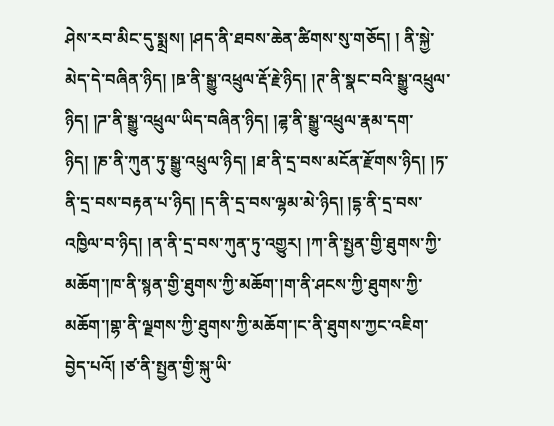ཤེས་རབ་མིང་དུ་སྨྲས། །ཤད་ནི་ཐབས་ཆེན་ཚིགས་སུ་གཅོད། ། ནི་སྐྱེ་མེད་དེ་བཞིན་ཉིད། །ཋ་ནི་སྒྱུ་འཕྲུལ་རྡོ་རྗེ་ཉིད། །ཊ་ནི་སྣང་བའི་སྒྱུ་འཕྲུལ་ཉིད། །ཌ་ནི་སྒྱུ་འཕྲུལ་ཡིད་བཞིན་ཉིད། །ཌྷ་ནི་སྒྱུ་འཕྲུལ་རྣམ་དག་ཉིད། །ཎ་ནི་ཀུན་ཏུ་སྒྱུ་འཕྲུལ་ཉིད། །ཐ་ནི་དྲ་བས་མངོན་རྫོགས་ཉིད། །ཏ་ནི་དྲ་བས་བརྟན་པ་ཉིད། །ད་ནི་དྲ་བས་ལྷམ་མེ་ཉིད། །དྷ་ནི་དྲ་བས་འཁྱིལ་བ་ཉིད། །ན་ནི་དྲ་བས་ཀུན་ཏུ་འགྱུར། །ཀ་ནི་སྤྱན་གྱི་ཐུགས་ཀྱི་མཆོག་།ཁ་ནི་སྙན་གྱི་ཐུགས་ཀྱི་མཆོག་།ག་ནི་ཤངས་ཀྱི་ཐུགས་ཀྱི་མཆོག་།གྷ་ནི་ལྗགས་ཀྱི་ཐུགས་ཀྱི་མཆོག་།ང་ནི་ཐུགས་ཀྱང་འཇིག་བྱེད་པའོ། །ཙ་ནི་སྤྱན་གྱི་སྐུ་ཡི་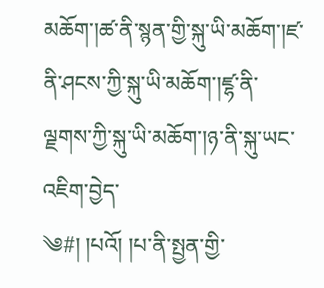མཆོག་།ཚ་ནི་སྙན་གྱི་སྐུ་ཡི་མཆོག་།ཛ་ནི་ཤངས་ཀྱི་སྐུ་ཡི་མཆོག་།ཛྷ་ནི་ལྗགས་ཀྱི་སྐུ་ཡི་མཆོག་།ཉ་ནི་སྐུ་ཡང་འཇིག་བྱེད་
༄#། །པའོ། །པ་ནི་སྤྱན་གྱི་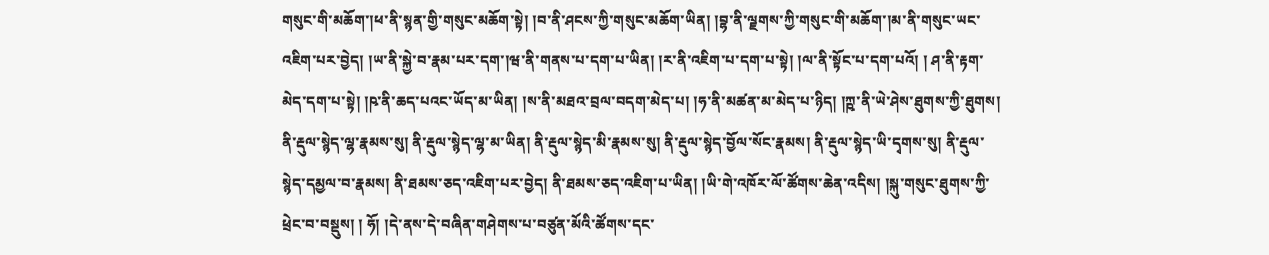གསུང་གི་མཆོག་།ཕ་ནི་སྙན་གྱི་གསུང་མཆོག་སྟེ། །བ་ནི་ཤངས་ཀྱི་གསུང་མཆོག་ཡིན། །བྷ་ནི་ལྗགས་ཀྱི་གསུང་གི་མཆོག་།མ་ནི་གསུང་ཡང་འཇིག་པར་བྱེད། །ཡ་ནི་སྐྱེ་བ་རྣམ་པར་དག་།ཝ་ནི་གནས་པ་དག་པ་ཡིན། །ར་ནི་འཇིག་པ་དག་པ་སྟེ། །ལ་ནི་སྟོང་པ་དག་པའོ། ། ཤ་ནི་རྟག་མེད་དག་པ་སྟེ། །ཥ་ནི་ཆད་པའང་ཡོད་མ་ཡིན། །ས་ནི་མཐའ་བྲལ་བདག་མེད་པ། །ཧ་ནི་མཚན་མ་མེད་པ་ཉིད། །ཀྵ་ནི་ཡེ་ཤེས་ཐུགས་ཀྱི་ཐུགས། ནི་རྡུལ་སྙེད་ལྷ་རྣམས་སུ། ནི་རྡུལ་སྙེད་ལྷ་མ་ཡིན། ནི་རྡུལ་སྙེད་མི་རྣམས་སུ། ནི་རྡུལ་སྙེད་བྱོལ་སོང་རྣམས། ནི་རྡུལ་སྙེད་ཡི་དྭགས་སུ། ནི་རྡུལ་སྙེད་དམྱལ་བ་རྣམས། ནི་ཐམས་ཅད་འཇིག་པར་བྱེད། ནི་ཐམས་ཅད་འཇིག་པ་ཡིན། །ཡི་གེ་འཁོར་ལོ་ཚོགས་ཆེན་འདིས། །སྐུ་གསུང་ཐུགས་ཀྱི་ཕྲེང་བ་བསྡུས། ། ཧོ། །དེ་ནས་དེ་བཞིན་གཤེགས་པ་བཙུན་མོའི་ཚོགས་དང་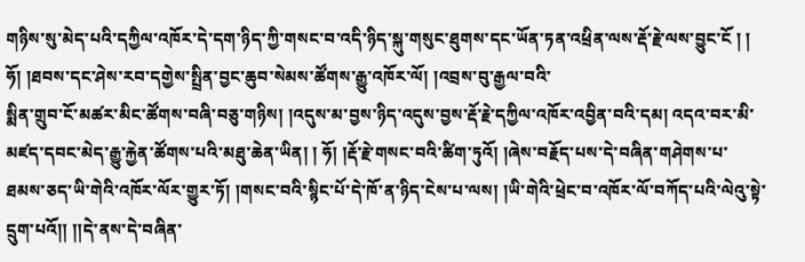གཉིས་སུ་མེད་པའི་དཀྱིལ་འཁོར་དེ་དག་ཉིད་ཀྱི་གསང་བ་འདི་ཉིད་སྐུ་གསུང་ཐུགས་དང་ཡོན་ཏན་འཕྲིན་ལས་རྡོ་རྗེ་ལས་བྱུང་ངོ ། ། ཧོ། །ཐབས་དང་ཤེས་རབ་དགྱེས་སྤྲིན་བྱང་ཆུབ་སེམས་ཚོགས་རྒྱུ་འཁོར་ལོ། །འབྲས་བུ་རྒྱལ་བའི་
སྨིན་གྲུབ་ངོ་མཚར་མིང་ཚོགས་བཞི་བཅུ་གཉིས། །འདུས་མ་བྱས་ཉིད་འདུས་བྱས་རྡོ་རྗེ་དཀྱིལ་འཁོར་འབྱིན་བའི་དམ། འདའ་བར་མི་མཛད་དབང་མེད་རྒྱུ་རྐྱེན་ཚོགས་པའི་མཐུ་ཆེན་ཡིན། ། ཧོ། །རྡོ་རྗེ་གསང་བའི་ཚིག་ཏུའོ། །ཞེས་བརྗོད་པས་དེ་བཞིན་གཤེགས་པ་ཐམས་ཅད་ཡི་གེའི་འཁོར་ལོར་གྱུར་ཏོ། །གསང་བའི་སྙིང་པོ་དེ་ཁོ་ན་ཉིད་ངེས་པ་ལས། །ཡི་གེའི་ཕྲེང་བ་འཁོར་ལོ་བཀོད་པའི་ལེའུ་སྟེ་དྲུག་པའོ།། །།དེ་ནས་དེ་བཞིན་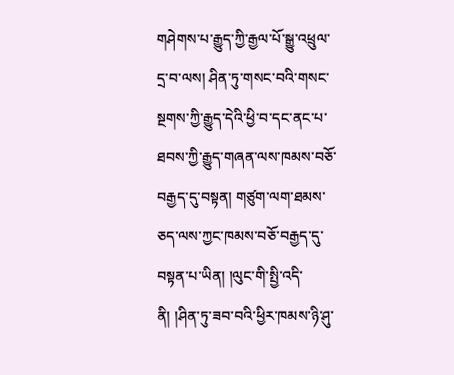གཤེགས་པ་རྒྱུད་ཀྱི་རྒྱལ་པོ་སྒྱུ་འཕྲུལ་དྲ་བ་ལས། ཤིན་ཏུ་གསང་བའི་གསང་སྔགས་ཀྱི་རྒྱུད་དེའི་ཕྱི་བ་དང་ནང་པ་ཐབས་ཀྱི་རྒྱུད་གཞན་ལས་ཁམས་བཅོ་བརྒྱད་དུ་བསྟན། གཙུག་ལག་ཐམས་ཅད་ལས་ཀྱང་ཁམས་བཅོ་བརྒྱད་དུ་བསྟན་པ་ཡིན། །ལུང་གི་སྤྱི་འདི་ནི། །ཤིན་ཏུ་ཟབ་བའི་ཕྱིར་ཁམས་ཉི་ཤུ་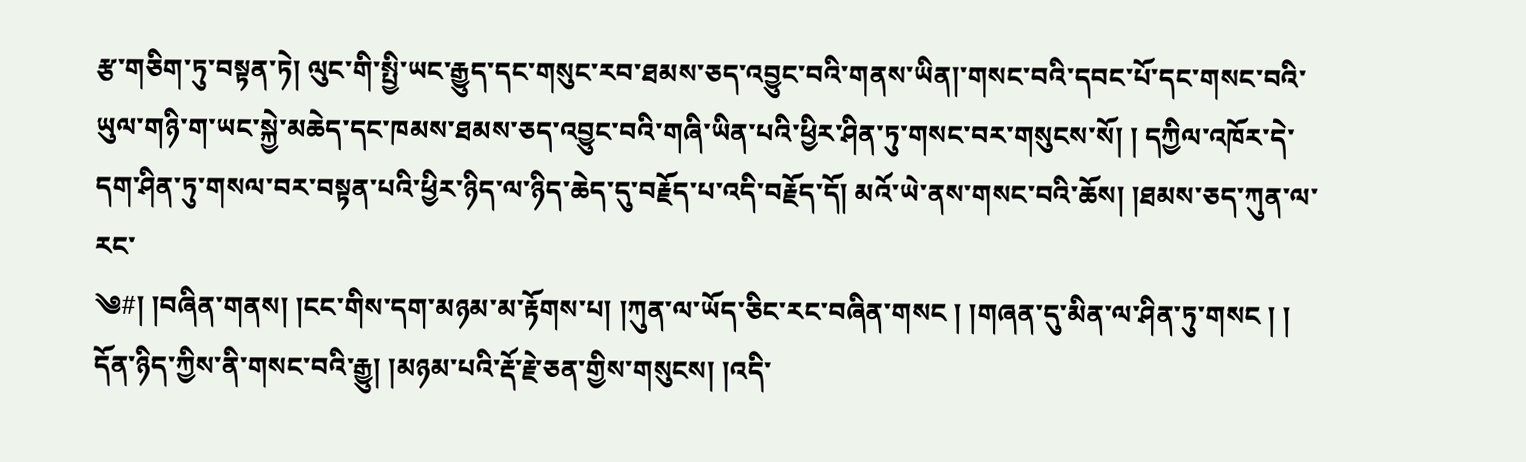རྩ་གཅིག་ཏུ་བསྟན་ཏེ། ལུང་གི་སྤྱི་ཡང་རྒྱུད་དང་གསུང་རབ་ཐམས་ཅད་འབྱུང་བའི་གནས་ཡིན།་གསང་བའི་དབང་པོ་དང་གསང་བའི་ཡུལ་གཉི་ག་ཡང་སྐྱེ་མཆེད་དང་ཁམས་ཐམས་ཅད་འབྱུང་བའི་གཞི་ཡིན་པའི་ཕྱིར་ཤིན་ཏུ་གསང་བར་གསུངས་སོ། ། དཀྱིལ་འཁོར་དེ་དག་ཤིན་ཏུ་གསལ་བར་བསྟན་པའི་ཕྱིར་ཉིད་ལ་ཉིད་ཆེད་དུ་བརྗོད་པ་འདི་བརྗོད་དོ། མའོ་ཡེ་ནས་གསང་བའི་ཆོས། །ཐམས་ཅད་ཀུན་ལ་རང་
༄#། །བཞིན་གནས། །ངང་གིས་དག་མཉམ་མ་རྟོགས་པ། །ཀུན་ལ་ཡོད་ཅིང་རང་བཞིན་གསང ། །གཞན་དུ་མིན་ལ་ཤིན་ཏུ་གསང ། ། དོན་ཉིད་ཀྱིས་ནི་གསང་བའི་རྒྱུ། །མཉམ་པའི་རྡོ་རྗེ་ཅན་གྱིས་གསུངས། །འདི་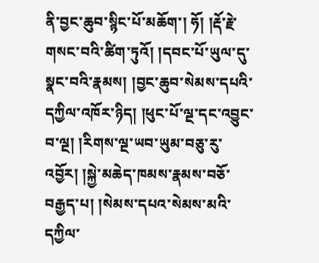ནི་བྱང་ཆུབ་སྙིང་པོ་མཆོག་། ཧོ། །རྡོ་རྗེ་གསང་བའི་ཚིག་ཏུའོ། །དབང་པོ་ཡུལ་དུ་སྣང་བའི་རྣམས། །བྱང་ཆུབ་སེམས་དཔའི་དཀྱིལ་འཁོར་ཉིད། །ཕུང་པོ་ལྔ་དང་འབྱུང་བ་ལྔ། །རིགས་ལྔ་ཡབ་ཡུམ་བཅུ་རུ་འབྱོར། །སྐྱེ་མཆེད་ཁམས་རྣམས་བཅོ་བརྒྱད་པ། །སེམས་དཔའ་སེམས་མའི་དཀྱིལ་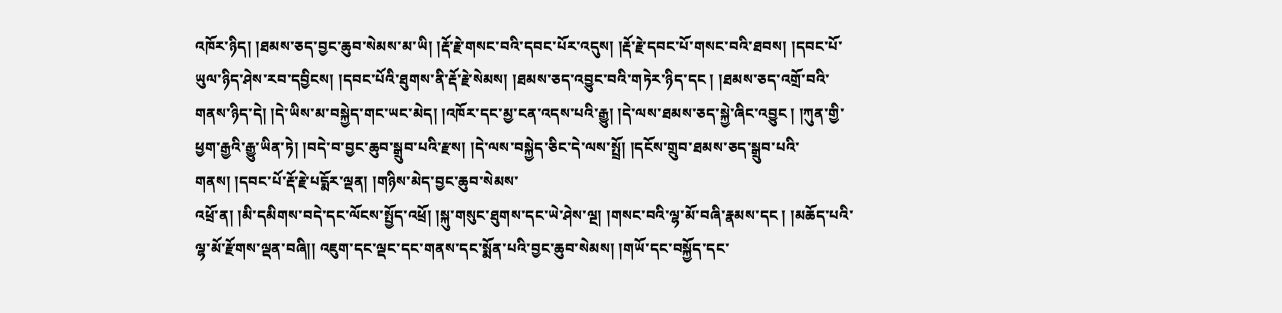འཁོར་ཉིད། །ཐམས་ཅད་བྱང་ཆུབ་སེམས་མ་ཡི། །རྡོ་རྗེ་གསང་བའི་དབང་པོར་འདུས། །རྡོ་རྗེ་དབང་པོ་གསང་བའི་ཐབས། །དབང་པོ་ཡུལ་ཉིད་ཤེས་རབ་དབྱིངས། །དབང་པོའི་ཐུགས་ནི་རྡོ་རྗེ་སེམས། །ཐམས་ཅད་འབྱུང་བའི་གཏེར་ཉིད་དང ། །ཐམས་ཅད་འགྲོ་བའི་གནས་ཉིད་དེ། །དེ་ཡིས་མ་བསྐྱེད་གང་ཡང་མེད། །འཁོར་དང་མྱ་ངན་འདས་པའི་རྒྱུ། །དེ་ལས་ཐམས་ཅད་སྐྱེ་ཞིང་འབྱུང ། །ཀུན་གྱི་ཕྱག་རྒྱའི་རྒྱུ་ཡིན་ཏེ། །བདེ་བ་བྱང་ཆུབ་སྒྲུབ་པའི་རྫས། །དེ་ལས་བསྐྱེད་ཅིང་དེ་ལས་སྤྲོ། །དངོས་གྲུབ་ཐམས་ཅད་སྒྲུབ་པའི་གནས། །དབང་པོ་རྡོ་རྗེ་པདྨོར་ལྡན། །གཉིས་མེད་བྱང་ཆུབ་སེམས་
འཕྲོ་ན། །མི་དམིགས་བདེ་དང་ལོངས་སྤྱོད་འཕྲོ། །སྐུ་གསུང་ཐུགས་དང་ཡེ་ཤེས་ལྔ། །གསང་བའི་ལྷ་མོ་བཞི་རྣམས་དང ། །མཆོད་པའི་ལྷ་མོ་རྫོགས་ལྡན་བཞི།། འཇུག་དང་ལྡང་དང་གནས་དང་སྨོན་པའི་བྱང་ཆུབ་སེམས། །གཡོ་དང་བསྐྱོད་དང་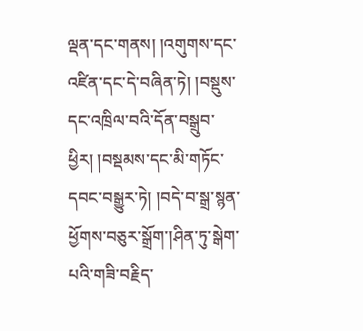ལྡན་དང་གནས། །འགུགས་དང་འཛིན་དང་དེ་བཞིན་ཏེ། །བསྡུས་དང་འཁྲིལ་བའི་དོན་བསྒྲུབ་ཕྱིར། །བསྡམས་དང་མི་གཏོང་དབང་བསྒྱུར་ཏེ། །བདེ་བ་སྒྲ་སྙན་ཕྱོགས་བཅུར་སྒྲོག་།ཤིན་ཏུ་སྒེག་པའི་གཟི་བརྗིད་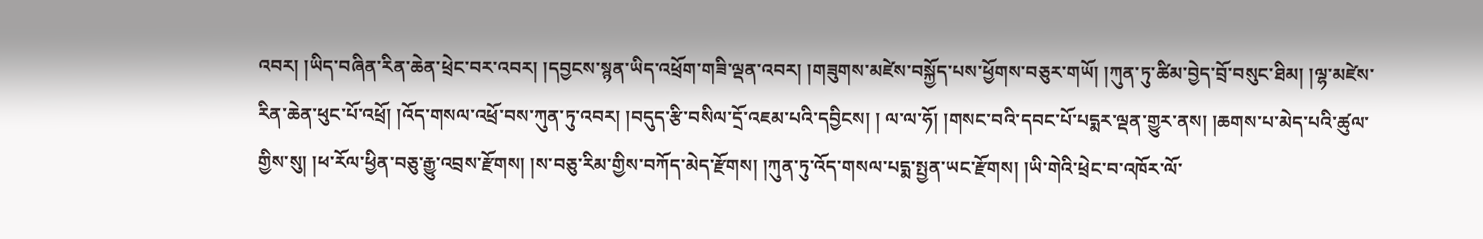འབར། །ཡིད་བཞིན་རིན་ཆེན་ཕྲེང་བར་འབར། །དབྱངས་སྙན་ཡིད་འཕྲོག་གཟི་ལྡན་འབར། །གཟུགས་མཛེས་བསྐྱོད་པས་ཕྱོགས་བཅུར་གཡོ། །ཀུན་ཏུ་ཚིམ་བྱེད་བྲོ་བསུང་ཐིམ། །ལྷ་མཛེས་རིན་ཆེན་ཕུང་པོ་འཕྲོ། །འོད་གསལ་འཕྲོ་བས་ཀུན་ཏུ་འབར། །བདུད་རྩི་བསིལ་དྲོ་འཇམ་པའི་དབྱིངས། ། ལ་ལ་ཧོ། །གསང་བའི་དབང་པོ་པདྨར་ལྡན་གྱུར་ནས། །ཆགས་པ་མེད་པའི་ཚུལ་གྱིས་སུ། །ཕ་རོལ་ཕྱིན་བཅུ་རྒྱུ་འབྲས་རྫོགས། །ས་བཅུ་རིམ་གྱིས་བཀོད་མེད་རྫོགས། །ཀུན་ཏུ་འོད་གསལ་པདྨ་སྤྱན་ཡང་རྫོགས། །ཡི་གེའི་ཕྲེང་བ་འཁོར་ལོ་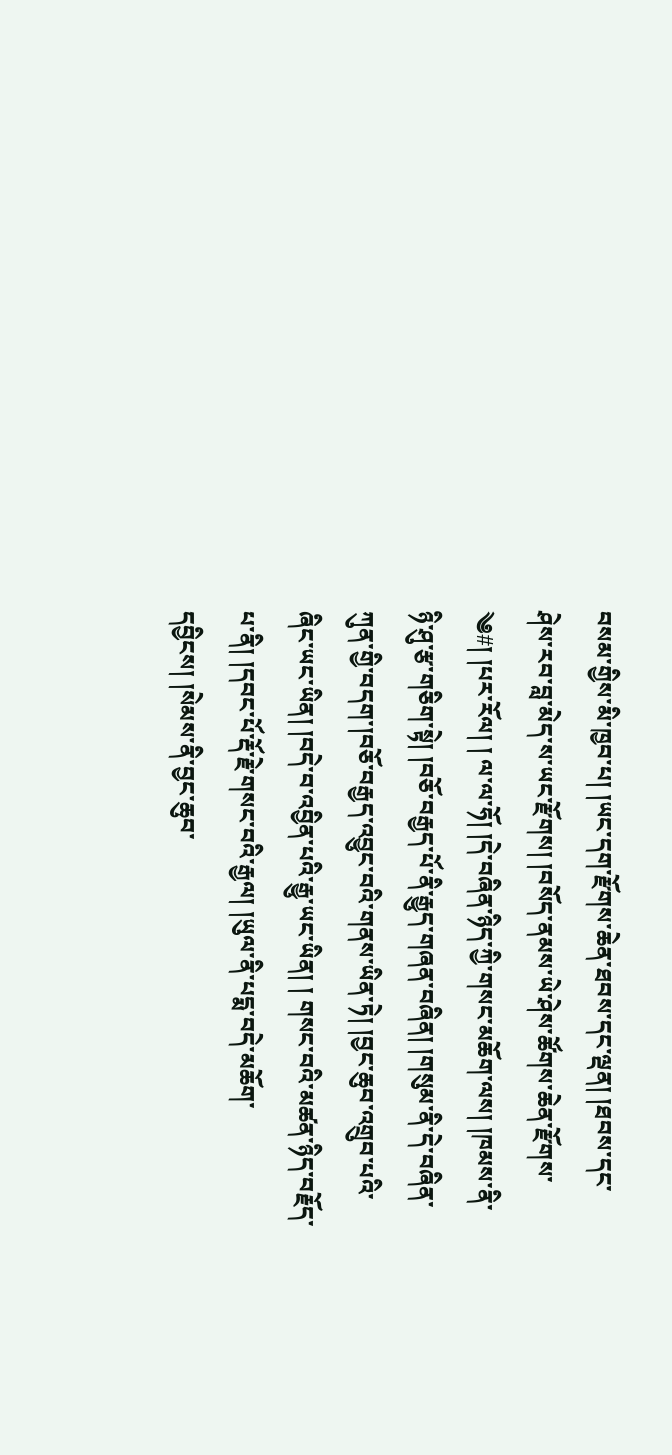བསམ་གྱིས་མི་ཁྱབ་པ། །ཡང་དག་རྫོགས་ཆེན་ཐབས་དང་ལྡན། །ཐབས་དང་ཤེས་རབ་བླ་མེད་ས་ཡང་རྫོགས། །བསོད་ནམས་ཡེ་ཤེས་ཚོགས་ཆེན་རྫོགས་
༄#། །པར་རོལ། ། ལ་ལ་ཧོ། །དེ་བཞིན་ཉིད་ཀྱི་གསང་མཆོག་ལས། །ཁམས་ནི་ཉི་ཤུ་རྩ་གཅིག་སྟེ། །བཅོ་བརྒྱད་པོ་ནི་རྒྱུད་གཞན་བཞིན། །གསུམ་ནི་དེ་བཞིན་ཀུན་གྱི་བདག་།བཅོ་བརྒྱད་འབྱུང་བའི་གནས་ཡིན་ཏེ། །བྱང་ཆུབ་འགྲུབ་པའི་ཞིང་ཡང་ཡིན། །བདེ་བ་འབྱིན་པའི་རྒྱུ་ཡང་ཡིན། ། གསང་བའི་མཚན་ཉིད་བརྗོད་པ་ནི། །དབང་པོ་རྡོ་རྗེ་གསང་བའི་རྒྱལ། །ཡུལ་ནི་པདྨ་བདེ་མཆོག་དབྱིངས། །སེམས་ནི་བྱང་ཆུབ་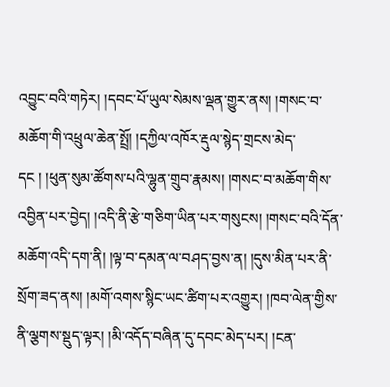འབྱུང་བའི་གཏེར། །དབང་པོ་ཡུལ་སེམས་ལྡན་གྱུར་ནས། །གསང་བ་མཆོག་གི་འཕྲུལ་ཆེན་སྤྲོ། །དཀྱིལ་འཁོར་རྡུལ་སྙེད་གྲངས་མེད་དང ། །ཕུན་སུམ་ཚོགས་པའི་ལྷུན་གྲུབ་རྣམས། །གསང་བ་མཆོག་གིས་འབྱིན་པར་བྱེད། །འདི་ནི་རྩེ་གཅིག་ཡིན་པར་གསུངས། །གསང་བའི་དོན་མཆོག་འདི་དག་ནི། །ལྟ་བ་དམན་ལ་བཤད་བྱས་ན། །དུས་མིན་པར་ནི་སྲོག་ཟད་ནས། །མགོ་འགས་སྙིང་ཡང་ཚིག་པར་འགྱུར། །ཁབ་ལེན་གྱིས་ནི་ལྕགས་སྡུད་ལྟར། །མི་འདོད་བཞིན་དུ་དབང་མེད་པར། །ངན་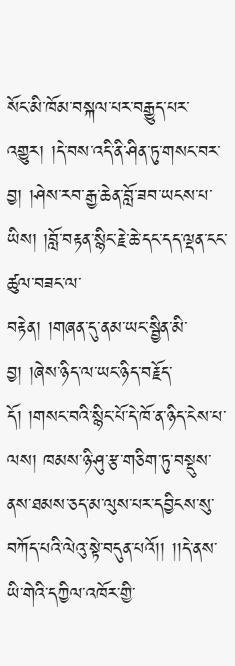སོང་མི་ཁོམ་བསྐལ་པར་བརྒྱུད་པར་འགྱུར། །དེ་བས་འདི་ནི་ཤིན་ཏུ་གསང་བར་བྱ། །ཤེས་རབ་རྒྱ་ཆེན་བློ་ཟབ་ཡངས་པ་ཡིས། །བློ་བརྟན་སྙིང་རྗེ་ཆེ་དང་དད་ལྡན་ངང་ཚུལ་བཟང་ལ་
བརྟེན། །གཞན་དུ་ནམ་ཡང་སྦྱིན་མི་བྱ། །ཞེས་ཉིད་ལ་ཡང་ཉིད་བརྗོད་དོ། །གསང་བའི་སྙིང་པོ་དེ་ཁོ་ན་ཉིད་ངེས་པ་ལས། ཁམས་ཉི་ཤུ་རྩ་གཅིག་ཏུ་བསྡུས་ནས་ཐམས་ཅད་མ་ལུས་པར་དབྱིངས་སུ་བཀོད་པའི་ལེའུ་སྟེ་བདུན་པའོ།། །།དེ་ནས་ཡི་གེའི་དཀྱིལ་འཁོར་གྱི་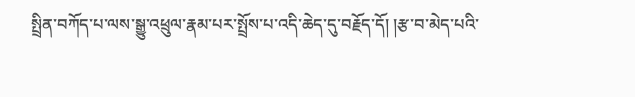སྤྲིན་བཀོད་པ་ལས་སྒྱུ་འཕྲུལ་རྣམ་པར་སྤྲོས་པ་འདི་ཆེད་དུ་བརྗོད་དོ། །རྩ་བ་མེད་པའི་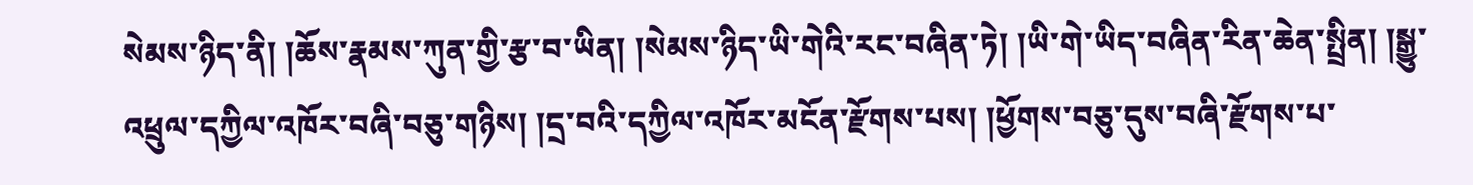སེམས་ཉིད་ནི། །ཆོས་རྣམས་ཀུན་གྱི་རྩ་བ་ཡིན། །སེམས་ཉིད་ཡི་གེའི་རང་བཞིན་ཏེ། །ཡི་གེ་ཡིད་བཞིན་རིན་ཆེན་སྤྲིན། །སྒྱུ་འཕྲུལ་དཀྱིལ་འཁོར་བཞི་བཅུ་གཉིས། །དྲ་བའི་དཀྱིལ་འཁོར་མངོན་རྫོགས་པས། །ཕྱོགས་བཅུ་དུས་བཞི་རྫོགས་པ་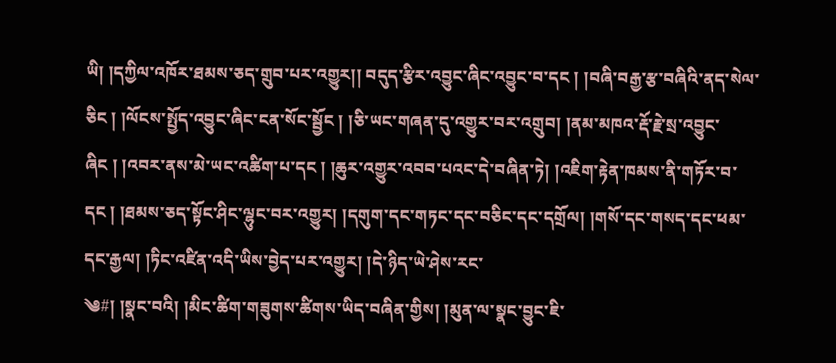ཡི། །དཀྱིལ་འཁོར་ཐམས་ཅད་གྲུབ་པར་འགྱུར།། བདུད་རྩིར་འབྱུང་ཞིང་འབྱུང་བ་དང ། །བཞི་བརྒྱ་རྩ་བཞིའི་ནད་སེལ་ཅིང ། །ལོངས་སྤྱོད་འབྱུང་ཞིང་ངན་སོང་སྦྱོང ། །ཅི་ཡང་གཞན་དུ་འགྱུར་བར་འགྲུབ། །ནམ་མཁའ་རྡོ་རྗེ་སྲ་འབྱུང་ཞིང ། །འབར་ནས་མེ་ཡང་འཚིག་པ་དང ། །ཆུར་འགྱུར་འབབ་པའང་དེ་བཞིན་ཏེ། །འཇིག་རྟེན་ཁམས་ནི་གཏོར་བ་དང ། །ཐམས་ཅད་སྟོང་ཤིང་ལྷུང་བར་འགྱུར། །དགུག་དང་གཏང་དང་བཅིང་དང་དགྲོལ། །གསོ་དང་གསད་དང་ཕམ་དང་རྒྱལ། །ཏིང་འཛིན་འདི་ཡིས་བྱེད་པར་འགྱུར། །དེ་ཉིད་ཡེ་ཤེས་རང་
༄#། །སྣང་བའི། །མིང་ཚིག་གཟུགས་ཚིགས་ཡིད་བཞིན་གྱིས། །མུན་ལ་སྣང་བྱུང་ཇི་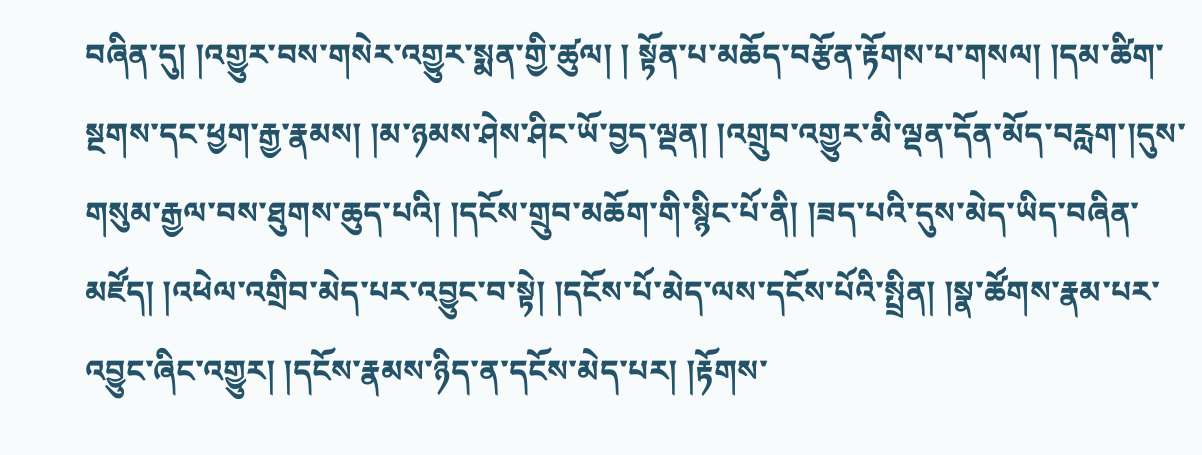བཞིན་དུ། །འགྱུར་བས་གསེར་འགྱུར་སྨན་གྱི་ཚུལ། ། སྟོན་པ་མཆོད་བརྩོན་རྟོགས་པ་གསལ། །དམ་ཚིག་སྔགས་དང་ཕྱག་རྒྱ་རྣམས། །མ་ཉམས་ཤེས་ཤིང་ཡོ་བྱད་ལྡན། །འགྲུབ་འགྱུར་མི་ལྡན་དོན་མོད་བརླག་།དུས་གསུམ་རྒྱལ་བས་ཐུགས་ཆུད་པའི། །དངོས་གྲུབ་མཆོག་གི་སྙིང་པོ་ནི། །ཟད་པའི་དུས་མེད་ཡིད་བཞིན་མཛོད། །འཕེལ་འགྲིབ་མེད་པར་འབྱུང་བ་སྟེ། །དངོས་པོ་མེད་ལས་དངོས་པོའི་སྤྲིན། །སྣ་ཚོགས་རྣམ་པར་འབྱུང་ཞིང་འགྱུར། །དངོས་རྣམས་ཉིད་ན་དངོས་མེད་པར། །རྟོགས་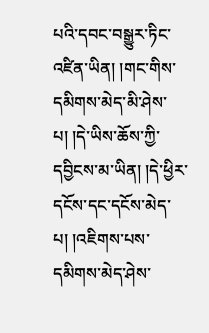པའི་དབང་བསྒྱུར་ཏིང་འཛིན་ཡིན། །གང་གིས་དམིགས་མེད་མི་ཤེས་པ། །དེ་ཡིས་ཆོས་ཀྱི་དབྱིངས་མ་ཡིན། །དེ་ཕྱིར་དངོས་དང་དངོས་མེད་པ། །འཇིགས་པས་དམིགས་མེད་ཤེས་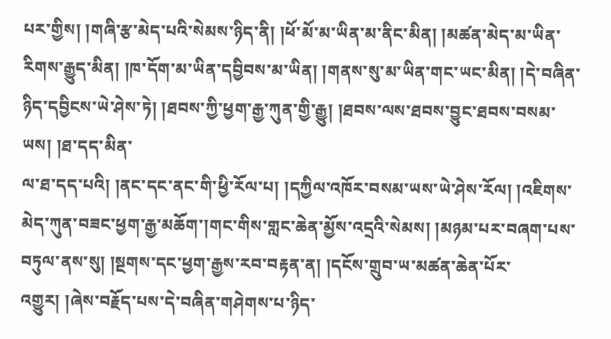པར་གྱིས། །གཞི་རྩ་མེད་པའི་སེམས་ཉིད་ནི། །ཕོ་མོ་མ་ཡིན་མ་ནིང་མིན། །མཚན་མེད་མ་ཡིན་རིགས་རྒྱུད་མིན། །ཁ་དོག་མ་ཡིན་དབྱིབས་མ་ཡིན། །གནས་སུ་མ་ཡིན་གང་ཡང་མིན། །དེ་བཞིན་ཉིད་དབྱིངས་ཡེ་ཤེས་ཏེ། །ཐབས་ཀྱི་ཕྱག་རྒྱ་ཀུན་གྱི་རྒྱུ། །ཐབས་ལས་ཐབས་བྱུང་ཐབས་བསམ་ཡས། །ཐ་དད་མིན་
ལ་ཐ་དད་པའི། །ནང་དང་ནང་གི་ཕྱི་རོལ་པ། །དཀྱིལ་འཁོར་བསམ་ཡས་ཡེ་ཤེས་རོལ། །འཇིགས་མེད་ཀུན་བཟང་ཕྱག་རྒྱ་མཆོག་།གང་གིས་གླང་ཆེན་མྱོས་འདྲའི་སེམས། །མཉམ་པར་བཞག་པས་བཏུལ་ནས་སུ། །སྔགས་དང་ཕྱག་རྒྱས་རབ་བརྟན་ན། །དངོས་གྲུབ་ཡ་མཚན་ཆེན་པོར་འགྱུར། །ཞེས་བརྗོད་པས་དེ་བཞིན་གཤེགས་པ་ཉིད་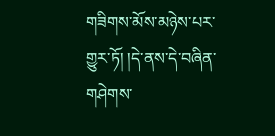གཟིགས་མོས་མཉེས་པར་གྱུར་ཏོ། །དེ་ནས་དེ་བཞིན་གཤེགས་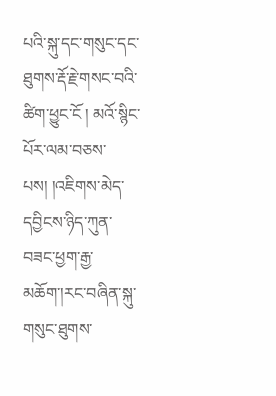པའི་སྐུ་དང་གསུང་དང་ཐུགས་རྡོ་རྗེ་གསང་བའི་ཚིག་ཕྱུང་ངོ ། མའོ་སྙིང་པོར་ལམ་བཅས་པས། །འཇིགས་མེད་དབྱིངས་ཉིད་ཀུན་བཟང་ཕྱག་རྒྱ་མཆོག་།རང་བཞིན་སྐུ་གསུང་ཐུགས་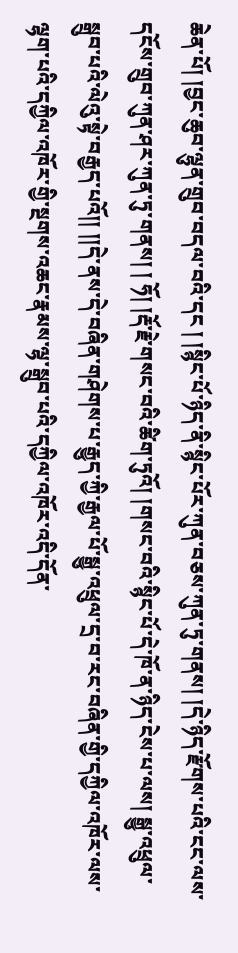ཆེན་པོ། །བྱང་ཆུབ་ལྷུན་གྲུབ་བདལ་བའི་དང ། །སྙིང་པོ་ཉིད་ནི་སྙིང་པོར་ཀུན་བཅས་ཀུན་ཏུ་གནས། །དེ་ཉིད་རྫོགས་པའི་ངང་ལས་དངོས་གྲུབ་ཀུན་ཤར་ཀུན་ཏུ་གནས། ། ཧོ། །རྡོ་རྗེ་གསང་བའི་ཚིག་ཏུའོ། །གསང་བའི་སྙིང་པོ་དེ་ཁོ་ན་ཉིད་ངེས་པ་ལས། སྒྱུ་འཕྲུལ་སྒྲུབ་པའི་ལེའུ་སྟེ་བརྒྱད་པའོ།། །།དེ་ནས་དེ་བཞིན་གཤེགས་པ་རྒྱུད་ཀྱི་རྒྱལ་པོ་སྒྱུ་འཕྲུལ་དྲ་བ་རང་བཞིན་གྱི་དཀྱིལ་འཁོར་ལས་ལྷག་པའི་དཀྱིལ་འཁོར་གྱི་སྔགས་འཆང་རྣམས་ལྷ་སྒྲུབ་པའི་དཀྱིལ་འཁོར་འདི་དོན་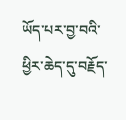ཡོད་པར་བྱ་བའི་ཕྱིར་ཆེད་དུ་བརྗོད་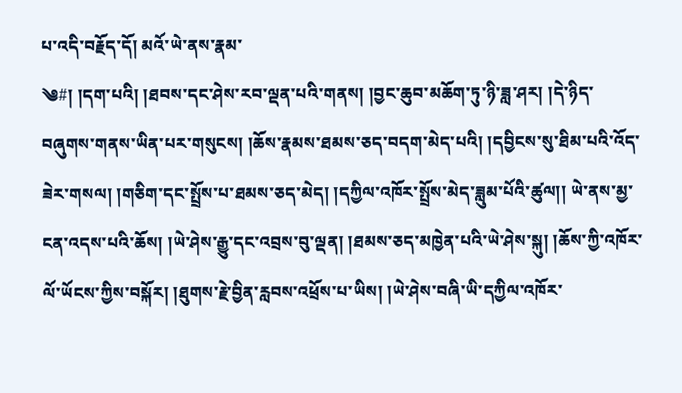པ་འདི་བརྗོད་དོ། མའོ་ཡེ་ནས་རྣམ་
༄#། །དག་པའི། །ཐབས་དང་ཤེས་རབ་ལྡན་པའི་གནས། །བྱང་ཆུབ་མཆོག་ཏུ་ཉི་ཟླ་ཤར། །དེ་ཉིད་བཞུགས་གནས་ཡིན་པར་གསུངས། །ཆོས་རྣམས་ཐམས་ཅད་བདག་མེད་པའི། །དབྱིངས་སུ་ཐིམ་པའི་འོད་ཟེར་གསལ། །གཅིག་དང་སྤྲོས་པ་ཐམས་ཅད་མེད། །དཀྱིལ་འཁོར་སྤྲོས་མེད་ཟླུམ་པོའི་ཚུལ།། ཡེ་ནས་མྱ་ངན་འདས་པའི་ཆོས། །ཡེ་ཤེས་རྒྱུ་དང་འབྲས་བུ་ལྡན། །ཐམས་ཅད་མཁྱེན་པའི་ཡེ་ཤེས་སྐུ། །ཆོས་ཀྱི་འཁོར་ལོ་ཡོངས་ཀྱིས་བསྐོར། །ཐུགས་རྗེ་བྱིན་རླབས་འཕྲོས་པ་ཡིས། །ཡེ་ཤེས་བཞི་ཡི་དཀྱིལ་འཁོར་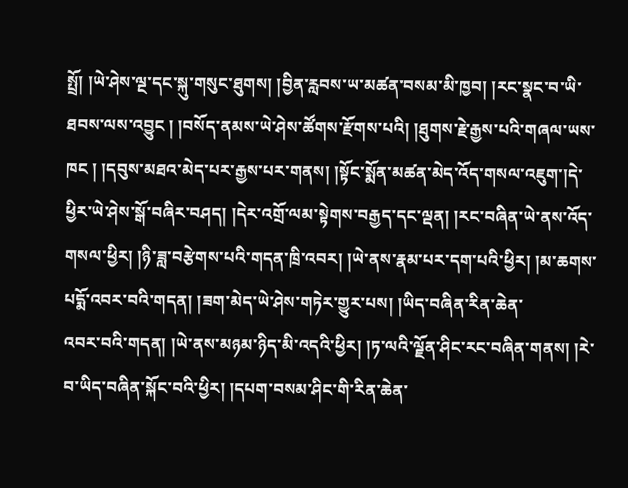སྤྲོ། །ཡེ་ཤེས་ལྔ་དང་སྐུ་གསུང་ཐུགས། །བྱིན་རླབས་ཡ་མཚན་བསམ་མི་ཁྱབ། །རང་སྣང་བ་ཡི་ཐབས་ལས་འབྱུང ། །བསོད་ནམས་ཡེ་ཤེས་ཚོགས་རྫོགས་པའི། །ཐུགས་རྗེ་རྒྱས་པའི་གཞལ་ཡས་ཁང ། །དབུས་མཐའ་མེད་པར་རྒྱས་པར་གནས། །སྟོང་སྨོན་མཚན་མེད་འོད་གསལ་འཇུག་།དེ་ཕྱིར་ཡེ་ཤེས་སྒོ་བཞིར་བཤད། །དེར་འགྲོ་ལམ་སྟེགས་བརྒྱད་དང་ལྡན། །རང་བཞིན་ཡེ་ནས་འོད་གསལ་ཕྱིར། །ཉི་ཟླ་བརྩེགས་པའི་གདན་ཁྲི་འབར། །ཡེ་ནས་རྣམ་པར་དག་པའི་ཕྱིར། །མ་ཆགས་པདྨོ་འབར་བའི་གདན། །ཟག་མེད་ཡེ་ཤེས་གཏེར་གྱུར་པས། །ཡིད་བཞིན་རིན་ཆེན་
འབར་བའི་གདན། །ཡེ་ནས་མཉམ་ཉིད་མི་འདའི་ཕྱིར། །ཏ་ལའི་ལྗོན་ཤིང་རང་བཞིན་གནས། །རེ་བ་ཡིད་བཞིན་སྐོང་བའི་ཕྱིར། །དཔག་བསམ་ཤིང་གི་རིན་ཆེན་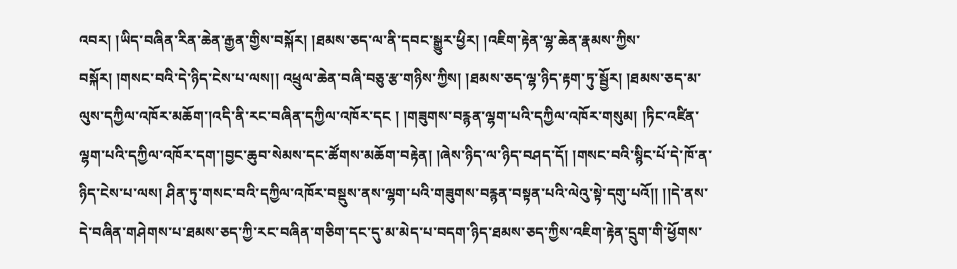འབར། །ཡིད་བཞིན་རིན་ཆེན་རྒྱན་གྱིས་བསྐོར། །ཐམས་ཅད་ལ་ནི་དབང་སྒྱུར་ཕྱིར། །འཇིག་རྟེན་ལྷ་ཆེན་རྣམས་ཀྱིས་བསྐོར། །གསང་བའི་དེ་ཉིད་ངེས་པ་ལས།། འཕྲུལ་ཆེན་བཞི་བཅུ་རྩ་གཉིས་ཀྱིས། །ཐམས་ཅད་ལྷ་ཉིད་རྟག་ཏུ་སྦྱོར། །ཐམས་ཅད་མ་ལུས་དཀྱིལ་འཁོར་མཆོག་།འདི་ནི་རང་བཞིན་དཀྱིལ་འཁོར་དང ། །གཟུགས་བརྙན་ལྷག་པའི་དཀྱིལ་འཁོར་གསུམ། །ཏིང་འཛིན་ལྷག་པའི་དཀྱིལ་འཁོར་དག་།བྱང་ཆུབ་སེམས་དང་ཚོགས་མཆོག་བརྟེན། །ཞེས་ཉིད་ལ་ཉིད་བཤད་དོ། །གསང་བའི་སྙིང་པོ་དེ་ཁོ་ན་ཉིད་ངེས་པ་ལས། ཤིན་ཏུ་གསང་བའི་དཀྱིལ་འཁོར་བསྡུས་ནས་ལྷག་པའི་གཟུགས་བརྙན་བསྟན་པའི་ལེའུ་སྟེ་དགུ་པའོ།། །།དེ་ནས་དེ་བཞིན་གཤེགས་པ་ཐམས་ཅད་ཀྱི་རང་བཞིན་གཅིག་དང་དུ་མ་མེད་པ་བདག་ཉིད་ཐམས་ཅད་ཀྱིས་འཇིག་རྟེན་དྲུག་གི་ཕྱོགས་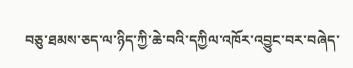བཅུ་ཐམས་ཅད་ལ་ཉིད་ཀྱི་ཆེ་བའི་དཀྱིལ་འཁོར་འབྱུང་བར་བཞེད་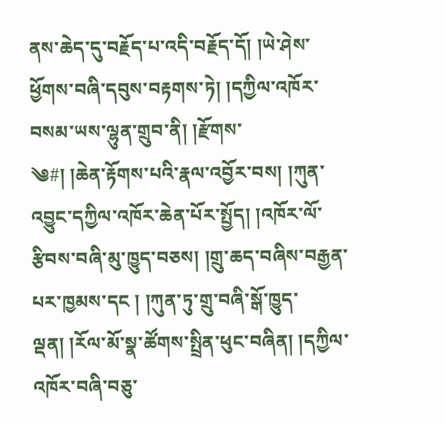ནས་ཆེད་དུ་བརྗོད་པ་འདི་བརྗོད་དོ། །ཡེ་ཤེས་ཕྱོགས་བཞི་དབུས་བརྟགས་ཏེ། །དཀྱིལ་འཁོར་བསམ་ཡས་ལྷུན་གྲུབ་ནི། །རྫོགས་
༄#། །ཆེན་རྟོགས་པའི་རྣལ་འབྱོར་བས། །ཀུན་འབྱུང་དཀྱིལ་འཁོར་ཆེན་པོར་སྤྱོད། །འཁོར་ལོ་རྩིབས་བཞི་མུ་ཁྱུད་བཅས། །གྲུ་ཆད་བཞིས་བརྒྱན་པར་ཁྱམས་དང ། །ཀུན་ཏུ་གྲུ་བཞི་སྒོ་ཁྱུད་ལྡན། །རོལ་མོ་སྣ་ཚོགས་སྤྲིན་ཕུང་བཞིན། །དཀྱིལ་འཁོར་བཞི་བཅུ་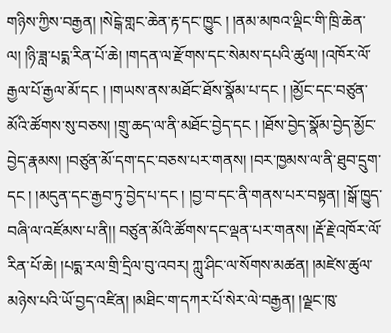གཉིས་ཀྱིས་བརྒྱན། །སེངྒེ་གླང་ཆེན་རྟ་དང་ཁྱུང ། །ནམ་མཁའ་ལྡིང་གི་ཁྲི་ཆེན་ལ། །ཉི་ཟླ་པདྨ་རིན་པོ་ཆེ། །གདན་ལ་རྫོགས་དང་སེམས་དཔའི་ཚུལ། །འཁོར་ལོ་རྒྱལ་པོ་རྒྱལ་མོ་དང ། །གཡས་ནས་མཐོང་ཐོས་སྣོམ་པ་དང ། །མྱོང་དང་བཙུན་མོའི་ཚོགས་སུ་བཅས། །གྲུ་ཆད་ལ་ནི་མཐོང་བྱེད་དང ། །ཐོས་བྱེད་སྣོམ་བྱེད་མྱོང་བྱེད་རྣམས། །བཙུན་མོ་དག་དང་བཅས་པར་གནས། །བར་ཁྱམས་ལ་ནི་ཐུབ་དྲུག་དང ། །མདུན་དང་རྒྱབ་ཏུ་བྱེད་པ་དང ། །བྱ་བ་དང་ནི་གནས་པར་བསྟན། །སྒོ་ཁྱུད་བཞི་ལ་འཛོམས་པ་ནི།། བཙུན་མོའི་ཚོགས་དང་ལྡན་པར་གནས། །རྡོ་རྗེ་འཁོར་ལོ་རིན་པོ་ཆེ། །པདྨ་རལ་གྲི་དྲིལ་བུ་འབར། ཀླུ་ཤིང་ལ་སོགས་མཚན། །མཛེས་ཚུལ་མཉེས་པའི་ཡོ་བྱད་འཛིན། །མཐིང་ག་དཀར་པོ་སེར་ལེ་བརྒྱན། །ལྗང་ཁུ་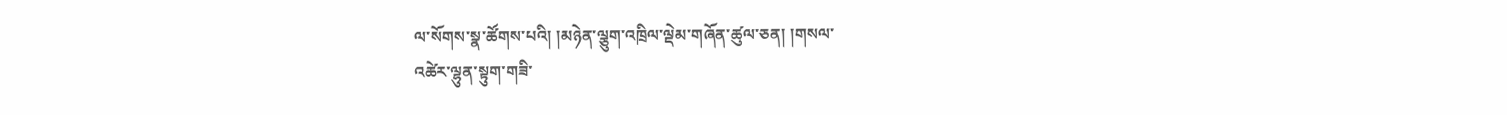ལ་སོགས་སྣ་ཚོགས་པའི། །མཉེན་ལྕུག་འཁྲིལ་ལྡེམ་གཞོན་ཚུལ་ཅན། །གསལ་
འཚེར་ལྷུན་སྟུག་གཟི་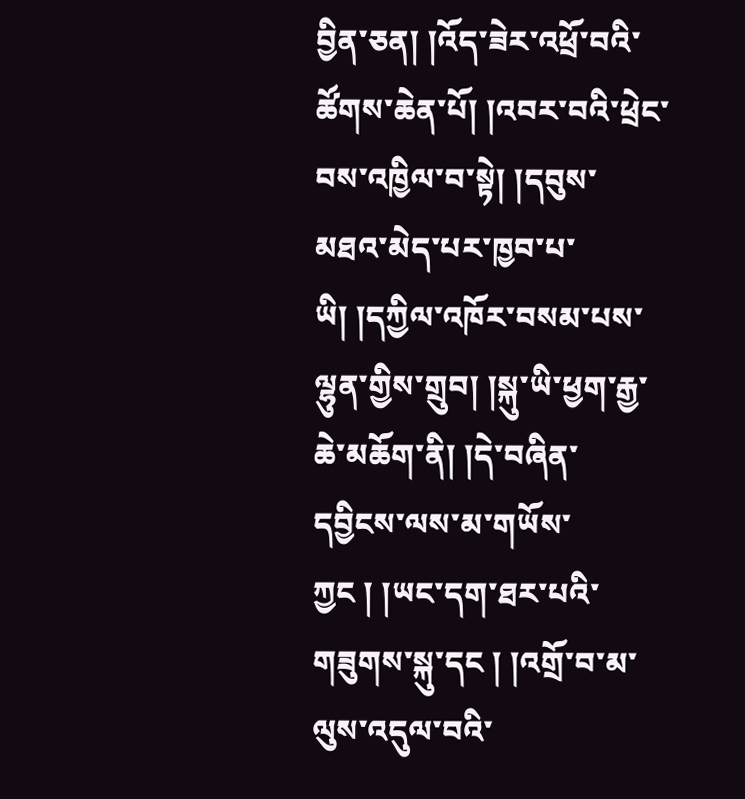བྱིན་ཅན། །འོད་ཟེར་འཕྲོ་བའི་ཚོགས་ཆེན་པོ། །འབར་བའི་ཕྲེང་བས་འཁྱིལ་བ་སྟེ། །དབུས་མཐའ་མེད་པར་ཁྱབ་པ་ཡི། །དཀྱིལ་འཁོར་བསམ་པས་ལྷུན་གྱིས་གྲུབ། །སྐུ་ཡི་ཕྱག་རྒྱ་ཆེ་མཆོག་ནི། །དེ་བཞིན་དབྱིངས་ལས་མ་གཡོས་ཀྱང ། །ཡང་དག་ཐར་པའི་གཟུགས་སྐུ་དང ། །འགྲོ་བ་མ་ལུས་འདུལ་བའི་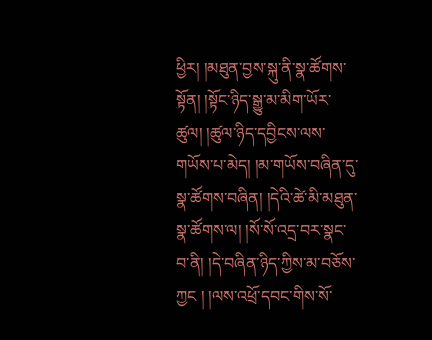ཕྱིར། །མཐུན་བྱས་སྐུ་ནི་སྣ་ཚོགས་སྟོན། །སྟོང་ཉིད་སྒྱུ་མ་མིག་ཡོར་ཚུལ། །ཚུལ་ཉིད་དབྱིངས་ལས་གཡོས་པ་མེད། །མ་གཡོས་བཞིན་དུ་སྣ་ཚོགས་བཞིན། །དེའི་ཚེ་མི་མཐུན་སྣ་ཚོགས་ལ། །སོ་སོ་འདྲ་བར་སྣང་བ་ནི། །དེ་བཞིན་ཉིད་ཀྱིས་མ་བཅོས་ཀྱང ། །ལས་འཕྲོ་དབང་གིས་སོ་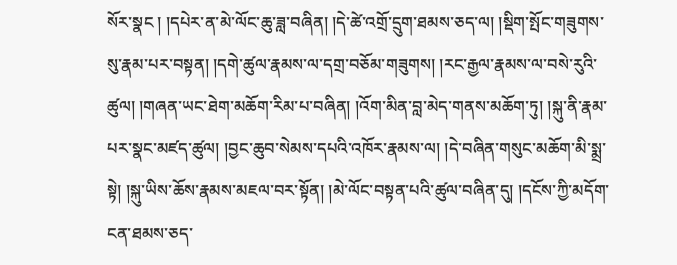སོར་སྣང ། །དཔེར་ན་མེ་ལོང་ཆུ་ཟླ་བཞིན། །དེ་ཚེ་འགྲོ་དྲུག་ཐམས་ཅད་ལ། །སྡིག་སྤོང་གཟུགས་སུ་རྣམ་པར་བསྟན། །དགེ་ཚུལ་རྣམས་ལ་དགྲ་བཅོམ་གཟུགས། །རང་རྒྱལ་རྣམས་ལ་བསེ་རུའི་ཚུལ། །གཞན་ཡང་ཐེག་མཆོག་རིམ་པ་བཞིན། །འོག་མིན་བླ་མེད་གནས་མཆོག་ཏུ། །སྐུ་ནི་རྣམ་པར་སྣང་མཛད་ཚུལ། །བྱང་ཆུབ་སེམས་དཔའི་འཁོར་རྣམས་ལ། །དེ་བཞིན་གསུང་མཆོག་མི་སྨྲ་སྟེ། །སྐུ་ཡིས་ཆོས་རྣམས་མཇལ་བར་སྟོན། །མེ་ལོང་བསྟན་པའི་ཚུལ་བཞིན་དུ། །དངོས་ཀྱི་མདོག་ངན་ཐམས་ཅད་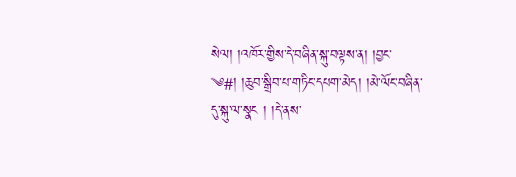སེལ། །འཁོར་གྱིས་དེ་བཞིན་སྐུ་བལྟས་ན། །བྱང་
༄#། །ཆུབ་སྒྲིབ་པ་གཏིང་དཔག་མེད། །མེ་ལོང་བཞིན་དུ་སྐུ་ལ་སྣང ། །དེ་ནས་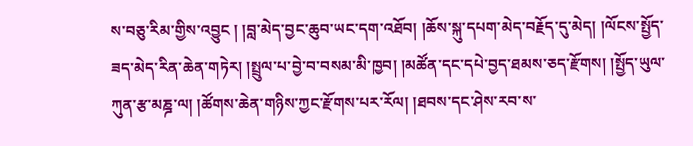ས་བཅུ་རིམ་གྱིས་འབྱུང ། །བླ་མེད་བྱང་ཆུབ་ཡང་དག་འཐོབ། །ཆོས་སྐུ་དཔག་མེད་བརྗོད་དུ་མེད། །ལོངས་སྤྱོད་ཟད་མེད་རིན་ཆེན་གཏེར། །སྤྲུལ་པ་བྱེ་བ་བསམ་མི་ཁྱབ། །མཚོན་དང་དཔེ་བྱད་ཐམས་ཅད་རྫོགས། །སྤྱོད་ཡུལ་ཀུན་རྩ་མཎྜ་ལ། །ཚོགས་ཆེན་གཉིས་ཀྱང་རྫོགས་པར་རོལ། །ཐབས་དང་ཤེས་རབ་ས་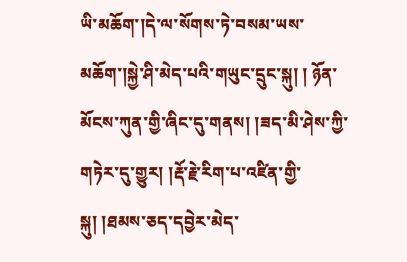ཡི་མཆོག་།དེ་ལ་སོགས་ཏེ་བསམ་ཡས་མཆོག་།སྐྱེ་ཤི་མེད་པའི་གཡུང་དྲུང་སྐུ། ། ཉོན་མོངས་ཀུན་གྱི་ཞིང་དུ་གནས། །ཟད་མི་ཤེས་ཀྱི་གཏེར་དུ་གྱུར། །རྡོ་རྗེ་རིག་པ་འཛིན་གྱི་སྐུ། །ཐམས་ཅད་དབྱེར་མེད་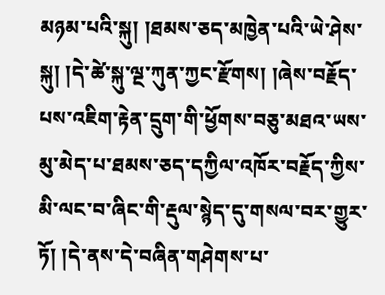མཉམ་པའི་སྐུ། །ཐམས་ཅད་མཁྱེན་པའི་ཡེ་ཤེས་སྐུ། །དེ་ཚེ་སྐུ་ལྔ་ཀུན་ཀྱང་རྫོགས། །ཞེས་བརྗོད་པས་འཇིག་རྟེན་དྲུག་གི་ཕྱོགས་བཅུ་མཐའ་ཡས་མུ་མེད་པ་ཐམས་ཅད་དཀྱིལ་འཁོར་བརྗོད་ཀྱིས་མི་ལང་བ་ཞིང་གི་རྡུལ་སྙེད་དུ་གསལ་བར་གྱུར་ཏོ། །དེ་ནས་དེ་བཞིན་གཤེགས་པ་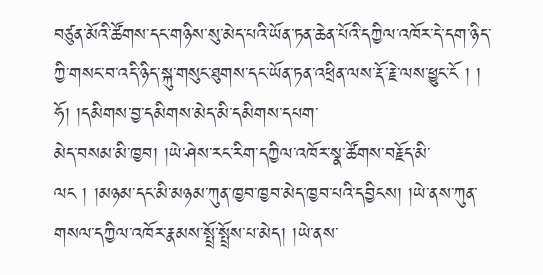བཙུན་མོའི་ཚོགས་དང་གཉིས་སུ་མེད་པའི་ཡོན་ཏན་ཆེན་པོའི་དཀྱིལ་འཁོར་དེ་དག་ཉིད་ཀྱི་གསང་བ་འདི་ཉིད་སྐུ་གསུང་ཐུགས་དང་ཡོན་ཏན་འཕྲིན་ལས་རྡོ་རྗེ་ལས་ཕྱུང་ངོ ། ། ཧོ། །དམིགས་བྱ་དམིགས་མེད་མི་དམིགས་དཔག་
མེད་བསམ་མི་ཁྱབ། །ཡེ་ཤེས་རང་རིག་དཀྱིལ་འཁོར་སྣ་ཚོགས་བརྗོད་མི་ལང ། །མཉམ་དང་མི་མཉམ་ཀུན་ཁྱབ་ཁྱབ་མེད་ཁྱབ་པའི་དབྱིངས། །ཡེ་ནས་ཀུན་གསལ་དཀྱིལ་འཁོར་རྣམས་སྤྲོ་སྤྲོས་པ་མེད། །ཡེ་ནས་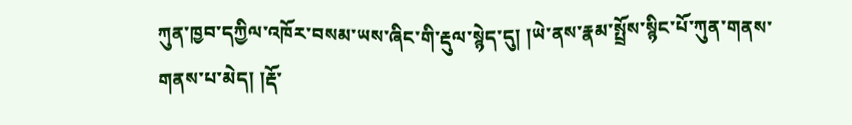ཀུན་ཁྱབ་དཀྱིལ་འཁོར་བསམ་ཡས་ཞིང་གི་རྡུལ་སྙེད་དུ། །ཡེ་ནས་རྣམ་སྤྲོས་སྙིང་པོ་ཀུན་གནས་གནས་པ་མེད། །རྡོ་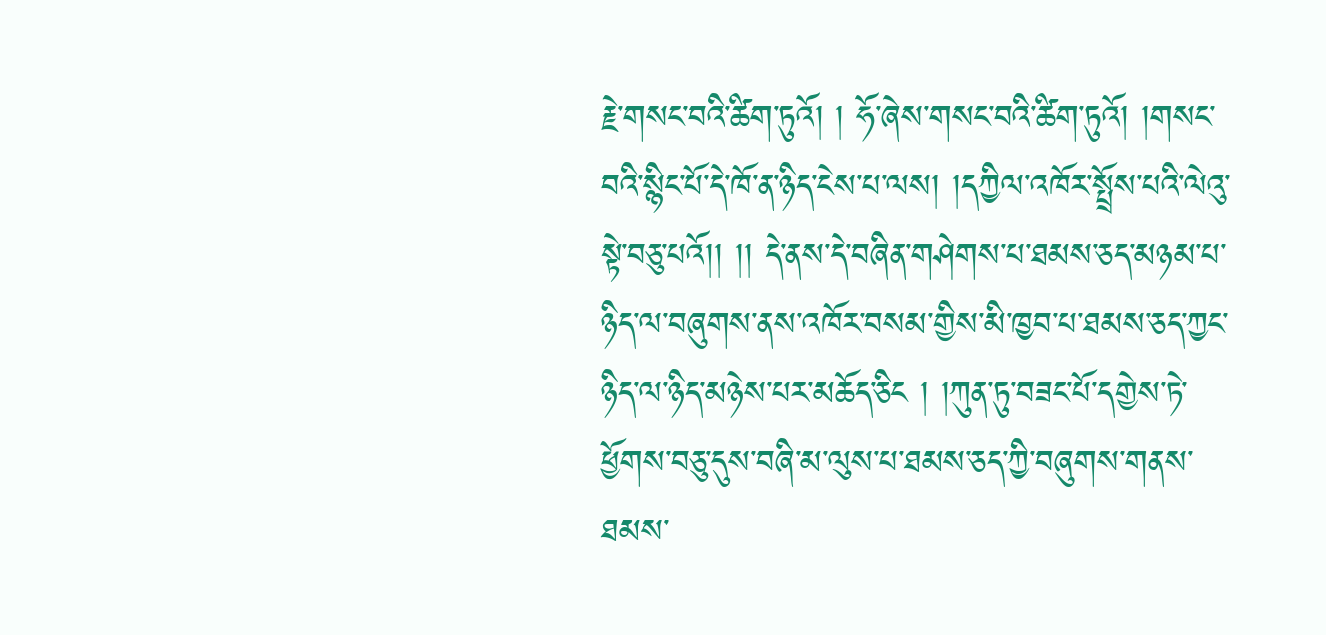རྗེ་གསང་བའི་ཚིག་ཏུའོ། ། ཧོ་ཞེས་གསང་བའི་ཚིག་ཏུའོ། །གསང་བའི་སྙིང་པོ་དེ་ཁོ་ན་ཉིད་ངེས་པ་ལས། །དཀྱིལ་འཁོར་སྤྲོས་པའི་ལེའུ་སྟེ་བཅུ་པའོ།། །། དེ་ནས་དེ་བཞིན་གཤེགས་པ་ཐམས་ཅད་མཉམ་པ་ཉིད་ལ་བཞུགས་ནས་འཁོར་བསམ་གྱིས་མི་ཁྱབ་པ་ཐམས་ཅད་ཀྱང་ཉིད་ལ་ཉིད་མཉེས་པར་མཆོད་ཅིང ། །ཀུན་ཏུ་བཟང་པོ་དགྱེས་ཏེ་ཕྱོགས་བཅུ་དུས་བཞི་མ་ལུས་པ་ཐམས་ཅད་ཀྱི་བཞུགས་གནས་ཐམས་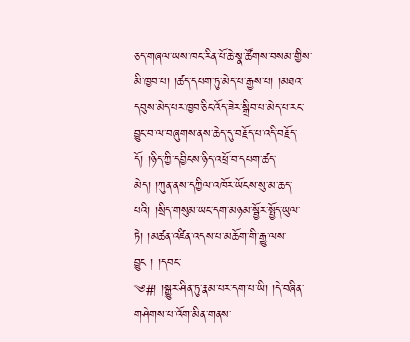ཅད་གཞལ་ཡས་ཁང་རིན་པོ་ཆེ་སྣ་ཚོགས་བསམ་གྱིས་མི་ཁྱབ་པ། །ཚད་དཔག་ཏུ་མེད་པ་རྒྱས་པ། །མཐའ་དབུས་མེད་པར་ཁྱབ་ཅིང་འོད་ཟེར་སྒྲིབ་པ་མེད་པ་རང་བྱུང་བ་ལ་བཞུགས་ནས་ཆེད་དུ་བརྗོད་པ་འདི་བརྗོད་དོ། །ཉིད་ཀྱི་དབྱིངས་ཉིད་འཕྲོ་བ་དཔག་ཚད་མེད། །ཀུན་ནས་དཀྱིལ་འཁོར་ཡོངས་སུ་མ་ཆད་པའི། །སྲིད་གསུམ་ཡང་དག་མཉམ་སྦྱོར་སྤྱོད་ཡུལ་ཏེ། །མཚན་འཛིན་འདས་པ་མཆོག་གི་རྒྱུ་ལས་བྱུང ། །དབང་
༄#། །སྒྱུར་ཤིན་ཏུ་རྣམ་པར་དག་པ་ཡི། །དེ་བཞིན་གཤེགས་པ་འོག་མིན་གནས་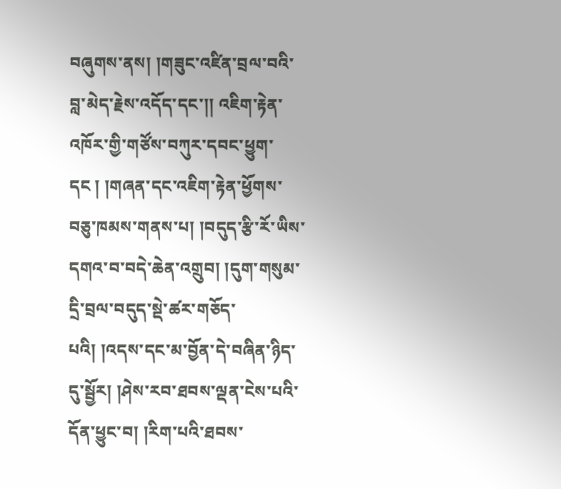བཞུགས་ནས། །གཟུང་འཛིན་བྲལ་བའི་བླ་མེད་རྗེས་འདོད་དང་།། འཇིག་རྟེན་འཁོར་གྱི་གཙོས་བཀུར་དབང་ཕྱུག་དང ། །གཞན་དང་འཇིག་རྟེན་ཕྱོགས་བཅུ་ཁམས་གནས་པ། །བདུད་རྩི་རོ་ཡིས་དགའ་བ་བདེ་ཆེན་འགྲུབ། །དུག་གསུམ་དྲི་བྲལ་བདུད་སྡེ་ཚར་གཅོད་པའི། །འདས་དང་མ་བྱོན་དེ་བཞིན་ཉིད་དུ་སྦྱོར། །ཤེས་རབ་ཐབས་ལྡན་ངེས་པའི་དོན་ཕྱུང་བ། །རིག་པའི་ཐབས་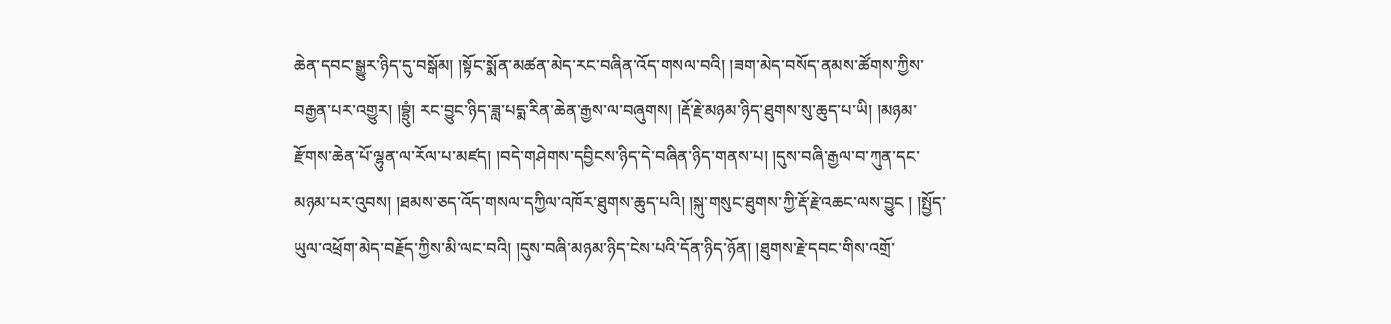ཆེན་དབང་སྒྱུར་ཉིད་དུ་བསྒོམ། །སྟོང་སྨོན་མཚན་མེད་རང་བཞིན་འོད་གསལ་བའི། །ཟག་མེད་བསོད་ནམས་ཚོགས་ཀྱིས་བརྒྱན་པར་འགྱུར། །བྷྲུཾ། རང་བྱུང་ཉིད་ཟླ་པདྨ་རིན་ཆེན་རྒྱས་ལ་བཞུགས། །རྡོ་རྗེ་མཉམ་ཉིད་ཐུགས་སུ་ཆུད་པ་ཡི། །མཉམ་རྫོགས་ཆེན་པོ་ལྷུན་ལ་རོལ་པ་མཛད། །བདེ་གཤེགས་དབྱིངས་ཉིད་དེ་བཞིན་ཉིད་གནས་པ། །དུས་བཞི་རྒྱལ་བ་ཀུན་དང་མཉམ་པར་འུབས། །ཐམས་ཅད་འོད་གསལ་དཀྱིལ་འཁོར་ཐུགས་ཆུད་པའི། །སྐུ་གསུང་ཐུགས་ཀྱི་རྡོ་རྗེ་འཆང་ལས་བྱུང ། །སྤྱོད་ཡུལ་འཕྲོག་མེད་བརྗོད་ཀྱིས་མི་ལང་བའི། །དུས་བཞི་མཉམ་ཉིད་ངེས་པའི་དོན་ཉིད་ཉོན། །ཐུགས་རྗེ་དབང་གིས་འགྲོ་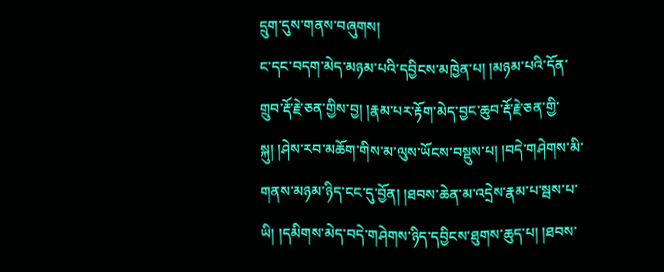དྲུག་དུས་གནས་བཞུགས།
ང་དང་བདག་མེད་མཉམ་པའི་དབྱིངས་མཁྱེན་པ། །མཉམ་པའི་དོན་གྲུབ་རྡོ་རྗེ་ཅན་གྱིས་བྱ། །རྣམ་པར་རྟོག་མེད་བྱང་ཆུབ་རྡོ་རྗེ་ཅན་གྱི་སྐུ། །ཤེས་རབ་མཆོག་གིས་མ་ལུས་ཡོངས་བསྡུས་པ། །བདེ་གཤེགས་མི་གནས་མཉམ་ཉིད་ངང་དུ་བྱོན། །ཐབས་ཆེན་མ་འདྲེས་རྣམ་པ་སྦས་པ་ཡི། །དམིགས་མེད་བདེ་གཤེགས་ཉིད་དབྱིངས་ཐུགས་ཆུད་པ། །ཐབས་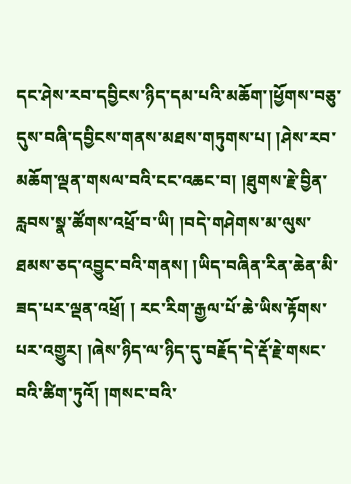དང་ཤེས་རབ་དབྱིངས་ཉིད་དམ་པའི་མཆོག་།ཕྱོགས་བཅུ་དུས་བཞི་དབྱིངས་གནས་མཐས་གཏུགས་པ། །ཤེས་རབ་མཆོག་ལྡན་གསལ་བའི་ངང་འཆང་བ། །ཐུགས་རྗེ་བྱིན་རླབས་སྣ་ཚོགས་འཕྲོ་བ་ཡི། །བདེ་གཤེགས་མ་ལུས་ཐམས་ཅད་འབྱུང་བའི་གནས། །ཡིད་བཞིན་རིན་ཆེན་མི་ཟད་པར་ལྡན་འཕྲོ། ། རང་རིག་རྒྱལ་པོ་ཆེ་ཡིས་རྟོགས་པར་འགྱུར། །ཞེས་ཉིད་ལ་ཉིད་དུ་བརྗོད་དེ་རྡོ་རྗེ་གསང་བའི་ཚིག་ཏུའོ། །གསང་བའི་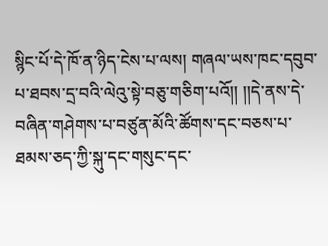སྙིང་པོ་དེ་ཁོ་ན་ཉིད་ངེས་པ་ལས། གཞལ་ཡས་ཁང་དབུབ་པ་ཐབས་དྲ་བའི་ལེའུ་སྟེ་བཅུ་གཅིག་པའོ།། །།དེ་ནས་དེ་བཞིན་གཤེགས་པ་བཙུན་མོའི་ཚོགས་དང་བཅས་པ་ཐམས་ཅད་ཀྱི་སྐུ་དང་གསུང་དང་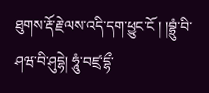ཐུགས་རྡོ་རྗེ་ལས་འདི་དག་ཕྱུང་ངོ ། །བྷྲུཾ་བི་ཤཝ་བི་ཤུདྷེ། ཧཱུཾ་བཛྲ་དྷྀ་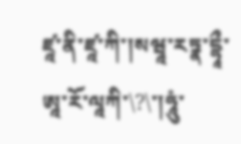ཛཱ་ནི་ཛཱ་ཀི་།སཝཱ་རཏྣ་དྷཱྀ་ཨཱ་རོ་ལཱཀི་\?\་།ཧཱུཾ་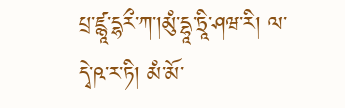པྲ་ཛྙཱ་དྷརྀ་ཀ་།མུཾ་དྷཱ་ཏྲཱི་ཤཝ་རི། ལ་དྭེ་ཥ་ར་ཏི། མཾ་མོ་